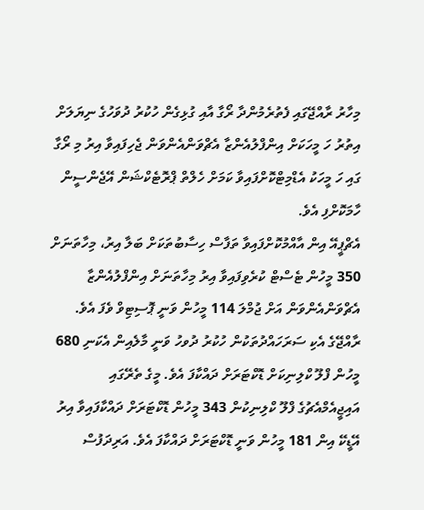މިހާރު ރާއްޖޭގައި ފެތުރެމުންދާ ރޯގާ އާއި ގުޅިގެން ހުކުރު ދުވަހުގެ ނިޔަލަށް އިތުރު ހަ މީހަކަށް އިންފްލުއެންޒާ އެޗްވަންއެންވަން ޖެހިފައިވާ އިރު މި ރޯގާ ގައި ހަ މީހަކު އެޑްމިޓްކޮށްފައިވާ ކަމަށް ހެލްތް ޕްރޮޓެކްޝަން އޭޖެންސީން ހާމަކޮށްފި އެވެ.
އެޗްޕީއޭ އިން އާއްމުކޮށްފައިވާ ތަފާސް ހިސާބުތަކަށް ބަލާ އިރު، މިހާތަނަށް 350 މީހުން ޓެސްޓް ކުރެވިފައިވާ އިރު މިހާތަނަށް އިންފްލުއެންޒާ އެޗްވަންއެންވަން އަށް ޖުމްލަ 114 މީހުން ވަނީ ޕޮސިޓިވް ވެފަ އެވެ. ރާއްޖޭގެ އެކި ސަރަހައްދުތަކުން ހުކުރު ދުވހު ވަނީ މާލެއިން އެކަނި 680 މީހުން ފްލޫ ކްލިނިކަށް ޑޮކްޓަރަށް ދައްކާފަ އެވެ. މީގެ ތެރޭގައި އައިޖީއެމްއެޗުގެ ފްލޫ ކްލިނިކުން 343 މީހުން ޑޮކްޓަރަށް ދައްކާފައިވާ އިރު އޭޑީކޭ އިން 181 މީހުން ވަނީ ޑޮކްޓަރަށް ދައްކާފަ އެވެ. އަރިދަފުސް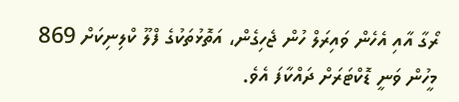ރޯގާ އާއި އެހެން ވައިރަލް ހުން ޖެހިގެން، އަތޮޅުތަކުގެ ފްލޫ ކްލިނިކަށް 869 މީހުން ވަނީ ޑޮކްޓަރަށް ދައްކާފަ އެވެ.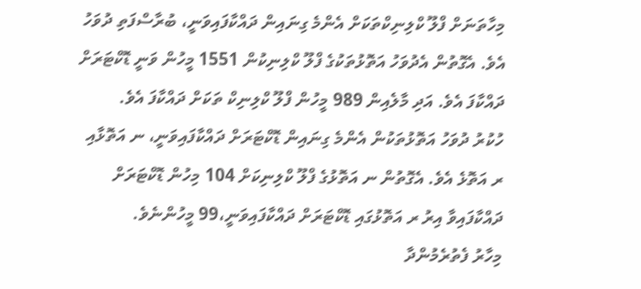މިހާތަނަށް ފްލޫ ކްލިނިކްތަކަށް އެންމެ ގިނައިން ދައްކާފައިވަނީ، ބުރާސްފަތި ދުވަހު އެވެ. އެގޮތުން އެދުވަހު އަތޮޅުތަކުގެ ފްލޫ ކްލިނިކުން 1551 މީހުން ވަނީ ޑޮކްޓަރަށް ދައްކާފަ އެވެ. އަދި މާލެއިން 989 މީހުން ފްލޫ ކްލިނިކް ތަކަށް ދައްކާފަ އެވެ.
ހުކުރު ދުވަހު އަތޮޅުތަކުން އެންމެ ގިނައިން ޑޮކްޓަރަށް ދައްކާފައިވަނީ، ނ އަތޮޅާއި ރ އަތޮޅެ އެވެ. އެގޮތުން ނ އަތޮޅުގެ ފްލޫ ކްލިނިކަށް 104 މިހުން ޑޮކްޓަރަށް ދައްކާފައިވާ އިރު ރ އަތޮޅުގައި ޑޮކްޓަރަށް ދައްކާފައިވަނީ،99 މީހުންނެވެ.
މިހާރު ފެތުރެމުންދާ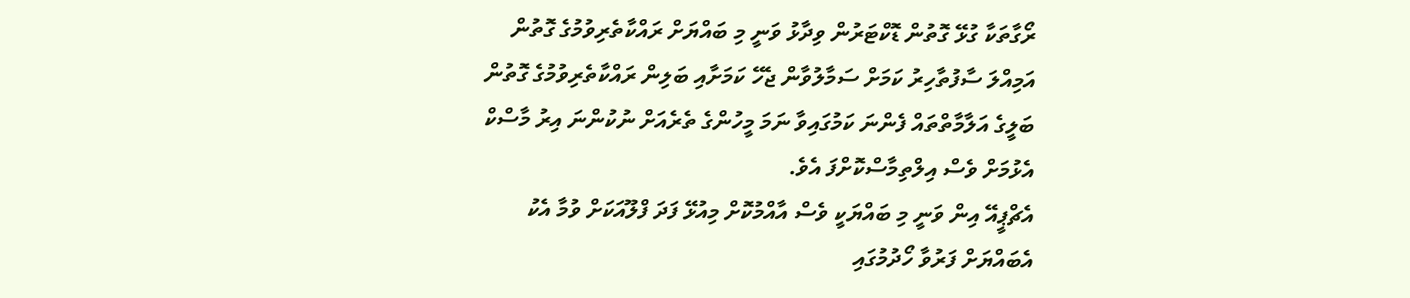ރޯގާތަކާ ގުޅޭ ގޮތުން ޑޮކްޓަރުން ވިދާޅު ވަނީ މި ބައްޔަށް ރައްކާތެރިވުމުގެ ގޮތުން އަމިއްލަ ސާފުތާހިރު ކަމަށް ސަމާލުވާން ޖެހޭ ކަމަށާއި ބަލިން ރައްކާތެރިވުމުގެ ގޮތުން ބަލީގެ އަލާމާތްތައް ފެންނަ ކަމުގައިވާ ނަމަ މީހުންގެ ތެރެއަށް ނުކުންނަ އިރު މާސްކް އެޅުމަށް ވެސް އިލްތިމާސްކޮށްފަ އެވެ.
އެޗްޕީއޭ އިން ވަނީ މި ބައްޔަކީ ވެސް އާއްމުކޮށް މިއުޅޭ ފަދަ ފްލޫއަކަށް ވުމާ އެކު އެބައްޔަށް ފަރުވާ ހޯދުމުގައި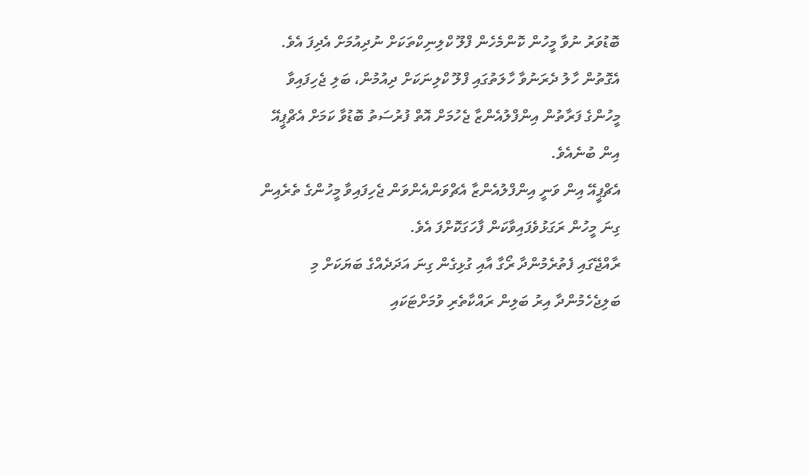ބޮޑުވަރު ނުވާ މީހުން ކޮންމެހެން ފްލޫ ކްލިނިކްތަކަށް ނުދިއުމަށް އެދިފަ އެވެ. އެގޮތުން ހާލު ދެރަނުވާ ހާލަތުގައި ފްލޫ ކްލިނަކަށް ދިއުމުން، ބަލި ޖެހިފައިވާ މީހުންގެ ފަރާތުން އިންފްލުއެންޒާ ޖެހުމަށް އޮތް ފުރުސަތު ބޮޑުވާ ކަމަށް އެޗްޕީއޭ އިން ބުނެއެވެ.
އެޗްޕީއޭ އިން ވަނީ އިންފްލުއެންޒާ އެޗްވަންއެންވަން ޖެހިފައިވާ މީހުންގެ ތެރެއިން ގިނަ މީހުން ރަގަޅުވެފައިވާކަން ފާހަގަކޮށްފަ އެވެ.
ރާއްޖޭގައި ފެތުރެމުންދާ ރޯގާ އާއި ގުޅިގެން ގިނަ އަދަދެއްގެ ބަޔަކަށް މި ބަލިޖެހެމުންދާ އިރު ބަލިން ރައްކާތެރި ވުމަށްޓަކައި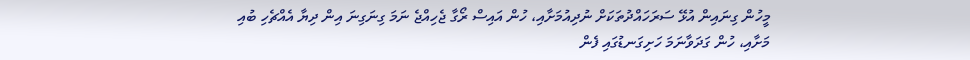މީހުން ގިނައިން އުޅޭ ސަރަހައްދުތަކަށް ނުދިއުމަށާއި، ހުން އައިސް ރޯގާ ޖެހިއްޖެ ނަމަ ގިނަގިނަ އިން ދިޔާ އެއްޗެހި ބުއި މަށާއި، ހުން ގަދަވާނަމަ ހަށިގަނޑުގައި ފެން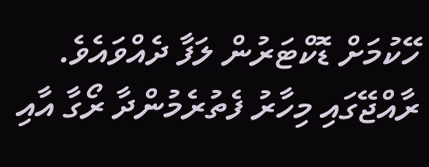ހޭކުމަށް ޑޮކްޓަރުން ލަފާ ދެއްވައެވެ.
ރާއްޖޭގައި މިހާރު ފެތުރެމުންދާ ރޯގާ އާއި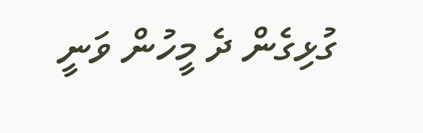ގުޅިގެން ދެ މީހުން ވަނީ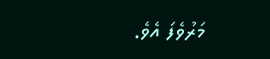މަރުވެފަ އެވެ.